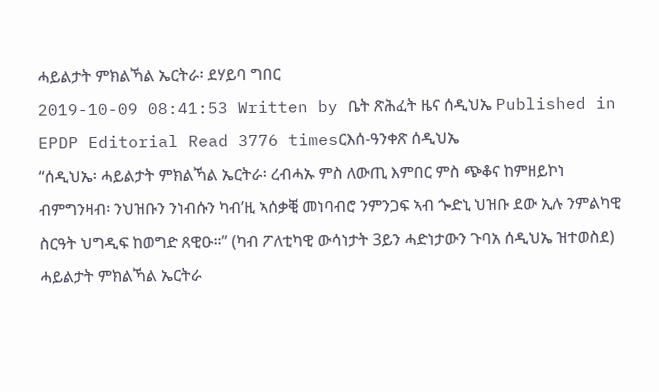ሓይልታት ምክልኻል ኤርትራ፡ ደሃይባ ግበር
2019-10-09 08:41:53 Written by ቤት ጽሕፈት ዜና ሰዲህኤ Published in EPDP Editorial Read 3776 timesርእሰ-ዓንቀጽ ሰዲህኤ
“ሰዲህኤ፡ ሓይልታት ምክልኻል ኤርትራ፡ ረብሓኡ ምስ ለውጢ እምበር ምስ ጭቆና ከምዘይኮነ ብምግንዛብ፡ ንህዝቡን ንነብሱን ካብ’ዚ ኣሰቃቒ መነባብሮ ንምንጋፍ ኣብ ጐድኒ ህዝቡ ደው ኢሉ ንምልካዊ ስርዓት ህግዲፍ ከወግድ ጸዊዑ።” (ካብ ፖለቲካዊ ውሳነታት 3ይን ሓድነታውን ጉባአ ሰዲህኤ ዝተወስደ)
ሓይልታት ምክልኻል ኤርትራ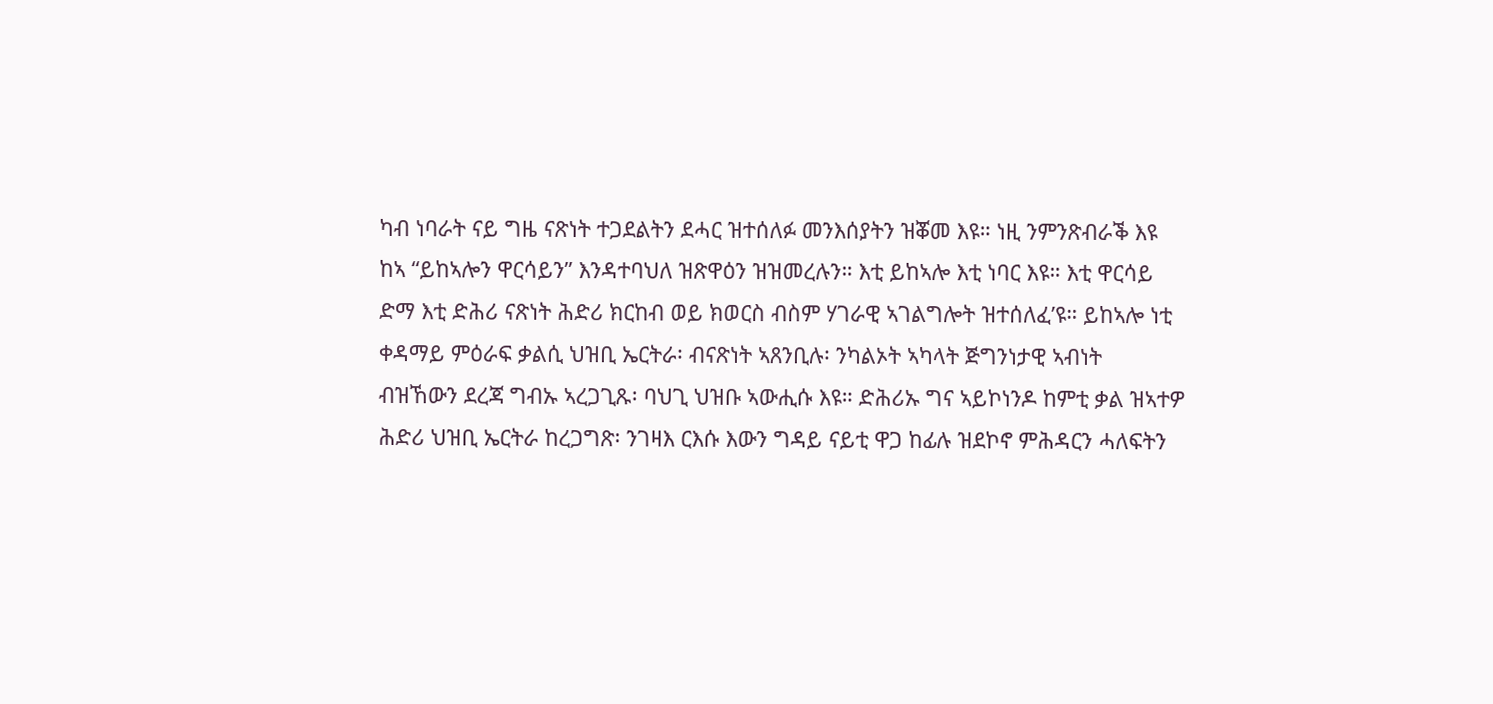ካብ ነባራት ናይ ግዜ ናጽነት ተጋደልትን ደሓር ዝተሰለፉ መንእሰያትን ዝቖመ እዩ። ነዚ ንምንጽብራቕ እዩ ከኣ “ይከኣሎን ዋርሳይን” እንዳተባህለ ዝጽዋዕን ዝዝመረሉን። እቲ ይከኣሎ እቲ ነባር እዩ። እቲ ዋርሳይ ድማ እቲ ድሕሪ ናጽነት ሕድሪ ክርከብ ወይ ክወርስ ብስም ሃገራዊ ኣገልግሎት ዝተሰለፈ’ዩ። ይከኣሎ ነቲ ቀዳማይ ምዕራፍ ቃልሲ ህዝቢ ኤርትራ፡ ብናጽነት ኣጸንቢሉ፡ ንካልኦት ኣካላት ጅግንነታዊ ኣብነት ብዝኸውን ደረጃ ግብኡ ኣረጋጊጹ፡ ባህጊ ህዝቡ ኣውሒሱ እዩ። ድሕሪኡ ግና ኣይኮነንዶ ከምቲ ቃል ዝኣተዎ ሕድሪ ህዝቢ ኤርትራ ከረጋግጽ፡ ንገዛእ ርእሱ እውን ግዳይ ናይቲ ዋጋ ከፊሉ ዝደኮኖ ምሕዳርን ሓለፍትን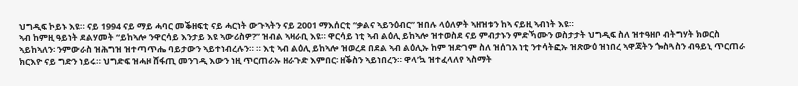ህግዲፍ ኮይኑ እዩ። ናይ 1994 ናይ ማይ ሓባር መቕዘፍቲ ናይ ሓርነት ውጉኣትን ናይ 2001 ማእሰርቲ “ቃልና ኣይንዕብር” ዝበሉ ላዕለዎት ኣዘዝቱን ከኣ ናይዚ ኣብነት እዩ።
ኣብ ከምዚ ዓይነት ደልሃመት “ይከኣሎ ንዋርሳይ እንታይ እዩ ኣውሪስዎ?” ዝብል ኣዛራቢ እዩ። ዋርሳይ ነቲ ኣብ ልዕሊ ይከኣሎ ዝተወስደ ናይ ምብታኑን ምድኻሙን ወስታታት ህግዲፍ ስለ ዝተዓዘቦ ብትግሃት ክወርስ ኣይከኣለን፡ ንምውራስ ዝሕግዝ ዝተጣጥሔ ባይታውን ኣይተነብረሉን። ። እቲ ኣብ ልዕሊ ይከኣሎ ዝወረደ በደል ኣብ ልዕሊኡ ከም ዝድገም ስለ ዝሰገአ ነቲ ንተሳትፎኡ ዝጽውዕ ዝነበረ ኣዋጃትን ጐስጓስን ብዓይኒ ጥርጠራ ክርእዮ ናይ ግድን ነይሩ። ህግድፍ ዝሓዞ ሸፋጢ መንገዲ እውን ነዚ ጥርጠራኡ ዘራጉድ እምበር፡ ዘቕስን ኣይነበረን። ዋላ’ኳ ዝተፈላለየ ኣስማት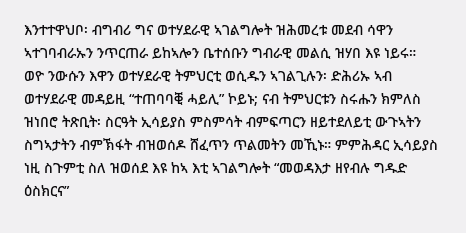እንተተዋህቦ፡ ብግብሪ ግና ወተሃደራዊ ኣገልግሎት ዝሕመረቱ መደብ ሳዋን ኣተገባብራኡን ንጥርጠራ ይከኣሎን ቤተሰቡን ግብራዊ መልሲ ዝሃበ እዩ ነይሩ። ወዮ ንውሱን እዋን ወተሃደራዊ ትምህርቲ ወሲዱን ኣገልጊሉን፡ ድሕሪኡ ኣብ ወተሃደራዊ መዳይዚ “ተጠባባቒ ሓይሊ” ኮይኑ; ናብ ትምህርቱን ስሩሑን ክምለስ ዝነበሮ ትጽቢት፡ ስርዓት ኢሳይያስ ምስምሳት ብምፍጣርን ዘይተደለይቲ ውጉኣትን ስግኣታትን ብምኽፋት ብዝወሰዶ ሸፈጥን ጥልመትን መኺኑ። ምምሕዳር ኢሳይያስ ነዚ ስጉምቲ ስለ ዝወሰደ እዩ ከኣ እቲ ኣገልግሎት “መወዳእታ ዘየብሉ ግዱድ ዕስክርና”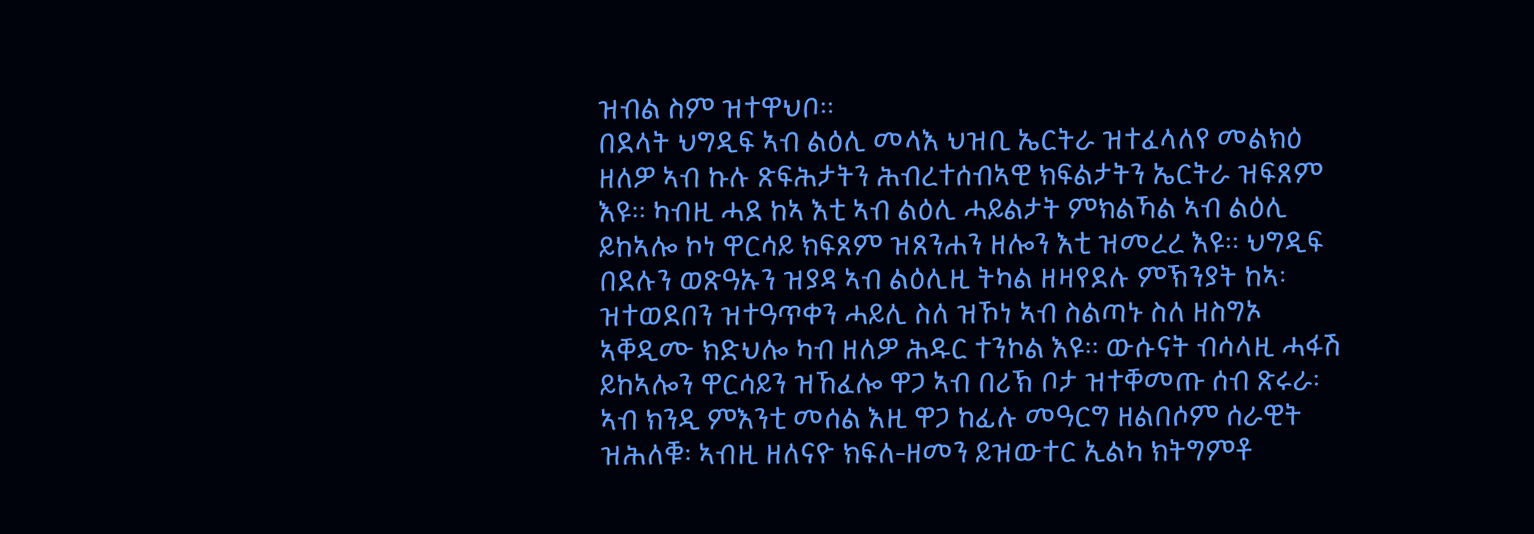ዝብል ስም ዝተዋህቦ።
በደላት ህግዲፍ ኣብ ልዕሊ መላእ ህዝቢ ኤርትራ ዝተፈላለየ መልክዕ ዘለዎ ኣብ ኩሉ ጽፍሕታትን ሕብረተሰብኣዊ ክፍልታትን ኤርትራ ዝፍጸም እዩ። ካብዚ ሓደ ከኣ እቲ ኣብ ልዕሊ ሓይልታት ምክልኻል ኣብ ልዕሊ ይከኣሎ ኮነ ዋርሳይ ክፍጸም ዝጸንሐን ዘሎን እቲ ዝመረረ እዩ። ህግዲፍ በደሉን ወጽዓኡን ዝያዳ ኣብ ልዕሊዚ ትካል ዘዛየደሉ ምኽንያት ከኣ፡ ዝተወደበን ዝተዓጥቀን ሓይሊ ስለ ዝኾነ ኣብ ስልጣኑ ስለ ዘስግኦ ኣቐዲሙ ክድህሎ ካብ ዘለዎ ሕዱር ተንኮል እዩ። ውሱናት ብሳላዚ ሓፋሽ ይከኣሎን ዋርሳይን ዝኸፈሎ ዋጋ ኣብ በሪኽ ቦታ ዝተቐመጡ ሰብ ጽሩራ፡ ኣብ ክንዲ ምእንቲ መሰል እዚ ዋጋ ከፊሉ መዓርግ ዘልበሶም ሰራዊት ዝሕለቑ፡ ኣብዚ ዘለናዮ ክፍለ-ዘመን ይዝውተር ኢልካ ክትግምቶ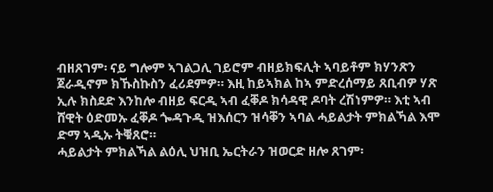ብዘጸገም፡ ናይ ግሎም ኣገልጋሊ ገይሮም ብዘይክፍሊት ኣባይቶም ክሃንጽን ጀራዲኖም ክኹስኩስን ፈሪደምዎ። እዚ ከይኣክል ከኣ ምድረሰማይ ጸቢብዎ ሃጽ ኢሉ ክስደድ እንከሎ ብዘይ ፍርዲ ኣብ ፈቐዶ ክሳዳዊ ዶባት ረሽነምዎ። እቲ ኣብ ሸዊት ዕድመኡ ፈቐዶ ጐዳጉዲ ዝእሰርን ዝሳቐን ኣባል ሓይልታት ምክልኻል እሞ ድማ ኣዲኡ ትቑጸሮ።
ሓይልታት ምክልኻል ልዕሊ ህዝቢ ኤርትራን ዝወርድ ዘሎ ጸገም፡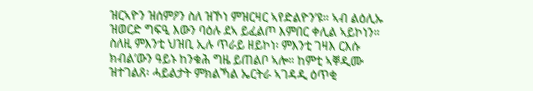ዝርኣዮን ዝሰምዖን ስለ ዝኾነ ምዝርዛር ኣየድልዮን’ዩ። ኣብ ልዕሊኡ ዝወርድ ግፍዒ እውን ባዕሉ ደኣ ይፈልጦ እምበር ቀሊል ኣይኮነን። ስለዚ ምእንቲ ህዝቢ ኢሉ ጥራይ ዘይኮነ፡ ምእንቲ ገዛእ ርእሱ ክብል’ውን ዓይኑ ከንቁሕ ግዜ ይጠልቦ ኣሎ። ከምቲ ኣቐዲሙ ዝተገልጸ፡ ሓይልታት ምክልኻል ኤርትራ ኣገዳዲ ዕጥቂ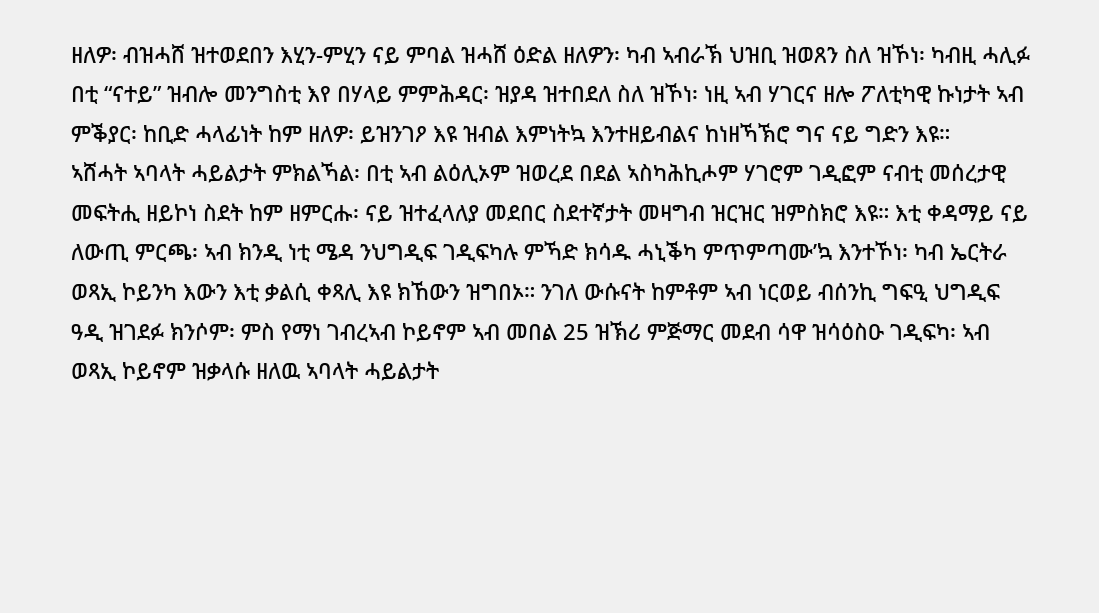ዘለዎ፡ ብዝሓሸ ዝተወደበን እሂን-ምሂን ናይ ምባል ዝሓሸ ዕድል ዘለዎን፡ ካብ ኣብራኽ ህዝቢ ዝወጸን ስለ ዝኾነ፡ ካብዚ ሓሊፉ በቲ “ናተይ” ዝብሎ መንግስቲ እየ በሃላይ ምምሕዳር፡ ዝያዳ ዝተበደለ ስለ ዝኾነ፡ ነዚ ኣብ ሃገርና ዘሎ ፖለቲካዊ ኩነታት ኣብ ምቕያር፡ ከቢድ ሓላፊነት ከም ዘለዎ፡ ይዝንገዖ እዩ ዝብል እምነትኳ እንተዘይብልና ከነዘኻኽሮ ግና ናይ ግድን እዩ።
ኣሸሓት ኣባላት ሓይልታት ምክልኻል፡ በቲ ኣብ ልዕሊኦም ዝወረደ በደል ኣስካሕኪሖም ሃገሮም ገዲፎም ናብቲ መሰረታዊ መፍትሒ ዘይኮነ ስደት ከም ዘምርሑ፡ ናይ ዝተፈላለያ መደበር ስደተኛታት መዛግብ ዝርዝር ዝምስክሮ እዩ። እቲ ቀዳማይ ናይ ለውጢ ምርጫ፡ ኣብ ክንዲ ነቲ ሜዳ ንህግዲፍ ገዲፍካሉ ምኻድ ክሳዱ ሓኒቕካ ምጥምጣሙ’ኳ እንተኾነ፡ ካብ ኤርትራ ወጻኢ ኮይንካ እውን እቲ ቃልሲ ቀጻሊ እዩ ክኸውን ዝግበኦ። ንገለ ውሱናት ከምቶም ኣብ ነርወይ ብሰንኪ ግፍዒ ህግዲፍ ዓዲ ዝገደፉ ክንሶም፡ ምስ የማነ ገብረኣብ ኮይኖም ኣብ መበል 25 ዝኽሪ ምጅማር መደብ ሳዋ ዝሳዕስዑ ገዲፍካ፡ ኣብ ወጻኢ ኮይኖም ዝቃላሱ ዘለዉ ኣባላት ሓይልታት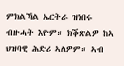ምክልኻል ኤርትራ ዝነበሩ ብዙሓት እዮም። ክቕጽልዎ ከኣ ህዝባዊ ሕድሪ ኣለዎም። ኣብ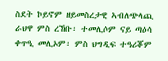ስደት ኮይኖም ዘይመስረታዊ ኣብለጭላጪ ራህዋ ምስ ረኸቡ፡ ተመሊሶም ናይ ጣዕሳ ቀጥዒ መሊኦም፡ ምስ ህግዲፍ ተዓሪቖም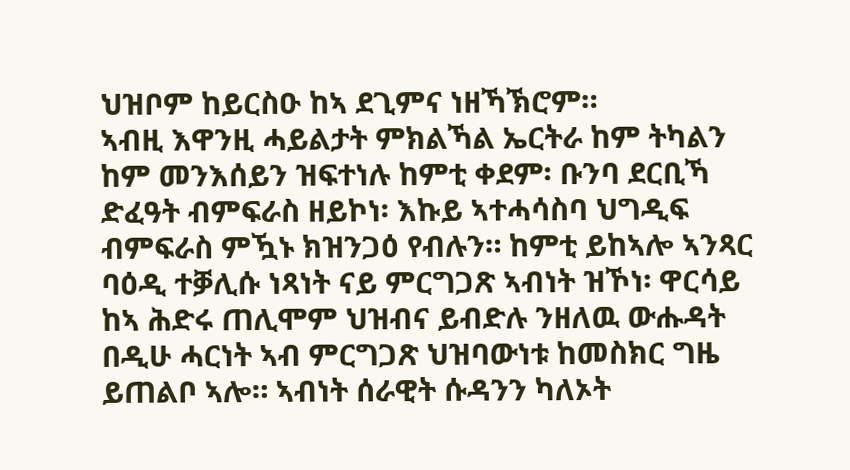ህዝቦም ከይርስዑ ከኣ ደጊምና ነዘኻኽሮም።
ኣብዚ እዋንዚ ሓይልታት ምክልኻል ኤርትራ ከም ትካልን ከም መንእሰይን ዝፍተነሉ ከምቲ ቀደም፡ ቡንባ ደርቢኻ ድፈዓት ብምፍራስ ዘይኮነ፡ እኩይ ኣተሓሳስባ ህግዲፍ ብምፍራስ ምዃኑ ክዝንጋዕ የብሉን። ከምቲ ይከኣሎ ኣንጻር ባዕዲ ተቓሊሱ ነጻነት ናይ ምርግጋጽ ኣብነት ዝኾነ፡ ዋርሳይ ከኣ ሕድሩ ጠሊሞም ህዝብና ይብድሉ ንዘለዉ ውሑዳት በዲሁ ሓርነት ኣብ ምርግጋጽ ህዝባውነቱ ከመስክር ግዜ ይጠልቦ ኣሎ። ኣብነት ሰራዊት ሱዳንን ካለኦት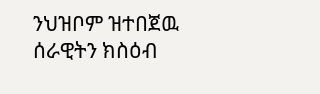ንህዝቦም ዝተበጀዉ ሰራዊትን ክስዕብ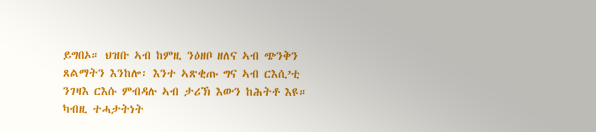ይግበኦ። ህዝቡ ኣብ ከምዚ ንዕዘቦ ዘለና ኣብ ጭንቅን ጸልማትን እንከሎ፡ እንተ ኣጽቂጡ ግና ኣብ ርእሲ’ቲ ንገዛእ ርእሱ ምብዳሉ ኣብ ታሪኽ እውን ከሕትቶ እዩ። ካብዚ ተሓታትነት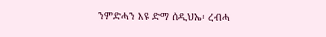ንምድሓን እዩ ድማ ሰዲህኤ፡ ረብሓ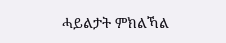ሓይልታት ምክልኻል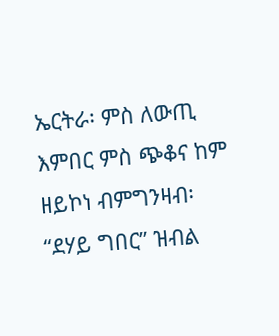ኤርትራ፡ ምስ ለውጢ እምበር ምስ ጭቆና ከም ዘይኮነ ብምግንዛብ፡ “ደሃይ ግበር” ዝብል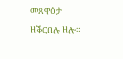መጸዋዕታ ዘቕርበሉ ዘሎ።